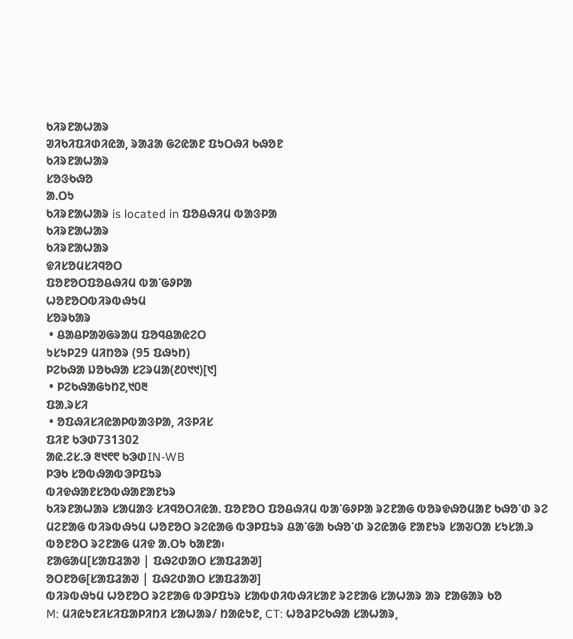ᱠᱤᱨᱱᱟᱦᱟᱨ
ᱣᱤᱠᱤᱯᱤᱰᱤᱭᱟ, ᱨᱟᱲᱟ ᱜᱮᱭᱟᱱ ᱯᱩᱛᱷᱤ ᱠᱷᱚᱱ
ᱠᱤᱨᱱᱟᱦᱟᱨ
ᱥᱚᱝᱠᱷᱚ
ᱟᱹᱛᱩ
ᱠᱤᱨᱱᱟᱦᱟᱨ is located in ᱯᱚᱪᱷᱤᱢ ᱵᱟᱝᱞᱟ
ᱠᱤᱨᱱᱟᱦᱟᱨ
ᱠᱤᱨᱱᱟᱦᱟᱨ
ᱫᱤᱥᱚᱢᱥᱤᱧᱚᱛ
ᱯᱚᱱᱚᱛᱯᱚᱪᱷᱤᱢ ᱵᱟᱸᱜᱽᱞᱟ
ᱦᱚᱱᱚᱛᱵᱤᱨᱵᱷᱩᱢ
ᱥᱚᱨᱠᱟᱨ
 • ᱪᱟᱪᱞᱟᱣᱜᱨᱟᱢ ᱯᱚᱧᱪᱟᱭᱮᱛ
ᱩᱥᱩᱞ29 ᱢᱤᱴᱚᱨ (95 ᱯᱷᱩᱴ)
ᱞᱮᱠᱷᱟ ᱡᱚᱠᱷᱟ ᱥᱮᱨᱢᱟ(᱒᱐᱑᱑)[᱑]
 • ᱞᱮᱠᱷᱟᱜᱩᱴ᱗,᱑᱐᱓
ᱯᱟᱹᱨᱥᱤ
 • ᱚᱯᱷᱤᱥᱤᱭᱟᱞᱵᱟᱝᱞᱟ, ᱤᱝᱞᱤᱥ
ᱯᱤᱱ ᱠᱳᱰ731302
ᱟᱭ.ᱮᱥ.ᱳ ᱓᱑᱖᱖ ᱠᱳᱰIN-WB
ᱞᱳᱠ ᱥᱚᱵᱷᱟᱵᱳᱞᱯᱩᱨ
ᱵᱤᱫᱷᱟᱱᱥᱚᱵᱷᱟᱱᱟᱱᱩᱨ
ᱠᱤᱨᱱᱟᱦᱟᱨ ᱥᱟᱢᱟᱝ ᱥᱤᱧᱚᱛᱤᱭᱟᱹ ᱯᱚᱱᱚᱛ ᱯᱚᱪᱷᱤᱢ ᱵᱟᱸᱜᱽᱞᱟ ᱨᱮᱱᱟᱜ ᱵᱚᱨᱫᱷᱚᱢᱟᱱ ᱠᱷᱚᱸᱰ ᱨᱮ ᱢᱮᱱᱟᱜ ᱵᱤᱨᱵᱷᱩᱢ ᱦᱚᱱᱚᱛ ᱨᱮᱭᱟᱜ ᱵᱳᱞᱯᱩᱨ ᱪᱟᱸᱜᱟ ᱠᱷᱚᱸᱰ ᱨᱮᱭᱟᱜ ᱱᱟᱱᱩᱨ ᱥᱟᱶᱛᱟ ᱥᱩᱥᱟᱹᱨ ᱵᱚᱱᱚᱛ ᱨᱮᱱᱟᱜ ᱢᱤᱫ ᱟᱹᱛᱩ ᱠᱟᱱᱟ᱾
ᱱᱟᱜᱟᱢ[ᱥᱟᱯᱲᱟᱣ | ᱯᱷᱮᱰᱟᱛ ᱥᱟᱯᱲᱟᱣ]
ᱚᱛᱱᱚᱜ[ᱥᱟᱯᱲᱟᱣ | ᱯᱷᱮᱰᱟᱛ ᱥᱟᱯᱲᱟᱣ]
ᱵᱤᱨᱵᱷᱩᱢ ᱦᱚᱱᱚᱛ ᱨᱮᱱᱟᱜ ᱵᱳᱞᱯᱩᱨ ᱥᱟᱵᱰᱤᱵᱷᱤᱥᱟᱱ ᱨᱮᱱᱟᱜ ᱥᱟᱦᱟᱨ ᱟᱨ ᱱᱟᱜᱟᱨ ᱠᱚ
M: ᱢᱤᱭᱩᱱᱤᱥᱤᱯᱟᱞᱤᱴᱤ ᱥᱟᱦᱟᱨ/ ᱴᱟᱭᱩᱱ, CT: ᱦᱚᱲᱞᱮᱠᱷᱟ ᱥᱟᱦᱟᱨ,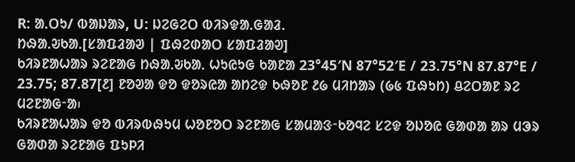R: ᱟᱹᱛᱩ/ ᱵᱟᱡᱟᱨ, U: ᱡᱮᱜᱮᱛ ᱵᱤᱨᱫᱟᱹᱜᱟᱲ.
ᱴᱷᱟᱹᱶᱠᱟᱹ[ᱥᱟᱯᱲᱟᱣ | ᱯᱷᱮᱰᱟᱛ ᱥᱟᱯᱲᱟᱣ]
ᱠᱤᱨᱱᱟᱦᱟᱨ ᱨᱮᱱᱟᱜ ᱴᱷᱟᱹᱶᱠᱟᱹ ᱦᱩᱭᱩᱜ ᱠᱟᱱᱟ 23°45′N 87°52′E / 23.75°N 87.87°E / 23.75; 87.87[᱒] ᱱᱚᱣᱟ ᱫᱚ ᱫᱚᱨᱭᱟ ᱟᱴᱮᱫ ᱠᱷᱚᱱ ᱒᱙ ᱢᱤᱴᱟᱨ (᱙᱕ ᱯᱷᱩᱴ) ᱪᱮᱛᱟᱱ ᱨᱮ ᱢᱮᱱᱟᱜᱼᱟ᱾
ᱠᱤᱨᱱᱟᱦᱟᱨ ᱫᱚ ᱵᱤᱨᱵᱷᱩᱢ ᱦᱚᱱᱚᱛ ᱨᱮᱱᱟᱜ ᱥᱟᱢᱟᱝᱼᱠᱚᱧᱮ ᱥᱮᱫ ᱚᱡᱚᱭ ᱜᱟᱰᱟ ᱟᱨ ᱢᱳᱨ ᱜᱟᱰᱟ ᱨᱮᱱᱟᱜ ᱯᱩᱞᱤ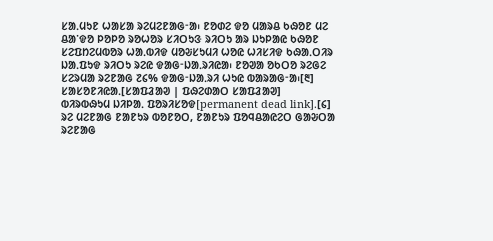ᱥᱟᱹᱢᱩᱱ ᱦᱟᱥᱟ ᱨᱮᱢᱮᱱᱟᱜᱼᱟ᱾ ᱱᱚᱰᱮ ᱫᱚ ᱢᱟᱨᱪ ᱠᱷᱚᱱ ᱢᱮ ᱪᱟᱸᱫᱚ ᱞᱚᱞᱚ ᱨᱚᱦᱚᱨ ᱥᱤᱛᱩᱝ ᱨᱤᱛᱩ ᱟᱨ ᱡᱩᱞᱟᱭ ᱠᱷᱚᱱ ᱥᱮᱯᱴᱮᱢᱵᱚᱨ ᱦᱟᱹᱵᱤᱫ ᱢᱚᱶᱥᱩᱢᱤ ᱦᱚᱭ ᱦᱤᱥᱤᱫ ᱠᱷᱟᱹᱛᱤᱨ ᱡᱟᱹᱯᱩᱫ ᱨᱤᱛᱩ ᱨᱮᱭ ᱫᱟᱜᱼᱡᱟᱹᱨᱤᱭᱟ᱾ ᱱᱚᱣᱟ ᱚᱠᱛᱚ ᱨᱮᱜᱮ ᱥᱮᱨᱢᱟ ᱨᱮᱱᱟᱜ ᱗᱔% ᱫᱟᱜᱼᱡᱟᱹᱨᱤ ᱦᱩᱭ ᱵᱟᱨᱟᱜᱼᱟ᱾[᱓]
ᱥᱟᱥᱚᱱᱤᱭᱟᱹ[ᱥᱟᱯᱲᱟᱣ | ᱯᱷᱮᱰᱟᱛ ᱥᱟᱯᱲᱟᱣ]
ᱵᱤᱨᱵᱷᱩᱢ ᱡᱤᱞᱟᱹ ᱯᱚᱨᱤᱥᱚᱫ[permanent dead link].[᱔] ᱨᱮ ᱢᱮᱱᱟᱜ ᱱᱟᱱᱩᱨ ᱵᱚᱱᱚᱛ, ᱱᱟᱱᱩᱨ ᱯᱚᱧᱪᱟᱭᱮᱛ ᱜᱟᱶᱛᱟ ᱨᱮᱱᱟᱜ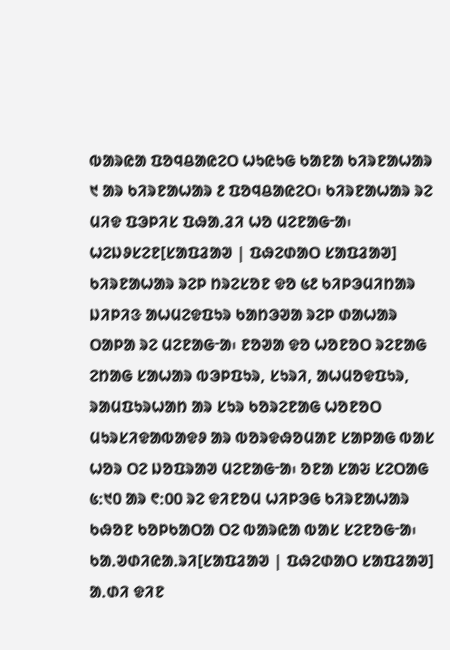ᱵᱟᱨᱭᱟ ᱯᱚᱧᱪᱟᱭᱮᱛ ᱦᱩᱭᱩᱜ ᱠᱟᱱᱟ ᱠᱤᱨᱱᱟᱦᱟᱨ ᱑ ᱟᱨ ᱠᱤᱨᱱᱟᱦᱟᱨ ᱒ ᱯᱚᱧᱪᱟᱭᱮᱛ᱾ ᱠᱤᱨᱱᱟᱦᱟᱨ ᱨᱮ ᱢᱤᱫ ᱯᱳᱞᱤᱥ ᱯᱷᱟᱹᱲᱤ ᱦᱚ ᱢᱮᱱᱟᱜᱼᱟ᱾
ᱦᱮᱡᱽᱥᱮᱱ[ᱥᱟᱯᱲᱟᱣ | ᱯᱷᱮᱰᱟᱛ ᱥᱟᱯᱲᱟᱣ]
ᱠᱤᱨᱱᱟᱦᱟᱨ ᱨᱮᱞ ᱴᱨᱮᱥᱚᱱ ᱫᱚ ᱕᱒ ᱠᱤᱞᱳᱢᱤᱴᱟᱨ ᱡᱤᱞᱤᱝ ᱟᱦᱢᱮᱫᱯᱩᱨ ᱠᱟᱴᱳᱣᱟ ᱨᱮᱞ ᱰᱟᱦᱟᱨ ᱛᱟᱞᱟ ᱨᱮ ᱢᱮᱱᱟᱜᱼᱟ᱾ ᱱᱚᱣᱟ ᱫᱚ ᱦᱚᱱᱚᱛ ᱨᱮᱱᱟᱜ ᱮᱴᱟᱜ ᱥᱟᱦᱟᱨ ᱵᱳᱞᱯᱩᱨ, ᱥᱩᱨᱤ, ᱟᱦᱢᱚᱫᱯᱩᱨ, ᱨᱟᱢᱯᱩᱨᱦᱟᱴ ᱟᱨ ᱥᱩᱨ ᱠᱚᱨᱮᱱᱟᱜ ᱦᱚᱱᱚᱛ ᱢᱩᱨᱥᱤᱫᱟᱵᱟᱫᱽ ᱟᱨ ᱵᱚᱨᱫᱷᱚᱢᱟᱱ ᱥᱟᱞᱟᱜ ᱵᱟᱥ ᱦᱚᱨ ᱛᱮ ᱡᱚᱯᱨᱟᱣ ᱢᱮᱱᱟᱜᱼᱟ᱾ ᱚᱱᱟ ᱥᱟᱶ ᱥᱮᱛᱟᱜ ᱕ᱺ᱑᱐ ᱟᱨ ᱖ᱺ᱐᱐ ᱨᱮ ᱫᱤᱱᱚᱢ ᱦᱤᱞᱳᱜ ᱠᱤᱨᱱᱟᱦᱟᱨ ᱠᱷᱚᱱ ᱠᱚᱞᱠᱟᱛᱟ ᱛᱮ ᱵᱟᱨᱭᱟ ᱵᱟᱥ ᱥᱮᱱᱚᱜᱼᱟ᱾
ᱠᱟᱹᱣᱰᱤᱭᱟᱹᱨᱤ[ᱥᱟᱯᱲᱟᱣ | ᱯᱷᱮᱰᱟᱛ ᱥᱟᱯᱲᱟᱣ]
ᱟᱹᱰᱤ ᱫᱤᱱ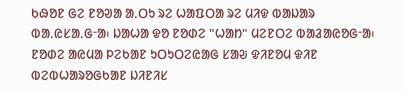ᱠᱷᱚᱱ ᱜᱮ ᱱᱚᱣᱟ ᱟᱹᱛᱩ ᱨᱮ ᱦᱟᱯᱛᱟ ᱨᱮ ᱢᱤᱫ ᱵᱟᱡᱟᱨ ᱵᱟᱹᱭᱥᱟᱹᱜᱼᱟ᱾ ᱡᱟᱦᱟ ᱫᱚ ᱱᱚᱰᱮ "ᱦᱟᱴ" ᱢᱮᱱᱛᱮ ᱵᱟᱲᱟᱭᱚᱜᱼᱟ᱾ ᱱᱚᱰᱮ ᱟᱭᱢᱟ ᱞᱮᱠᱟᱱ ᱩᱛᱩᱛᱮᱭᱟᱜ ᱥᱟᱶ ᱫᱤᱱᱚᱢ ᱫᱤᱱ ᱵᱮᱵᱦᱟᱨᱚᱜᱠᱟᱱ ᱡᱤᱱᱤᱥ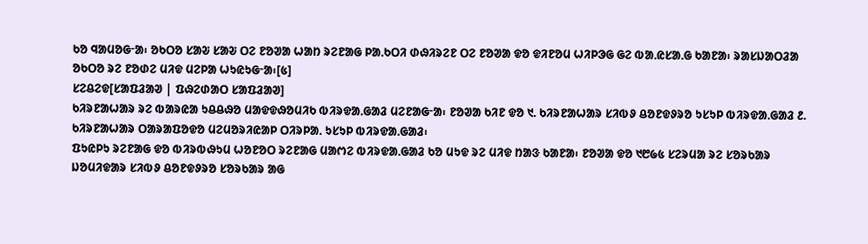ᱠᱚ ᱧᱟᱢᱚᱜᱼᱟ᱾ ᱚᱠᱛᱚ ᱥᱟᱶ ᱥᱟᱶ ᱛᱮ ᱱᱚᱣᱟ ᱦᱟᱴ ᱨᱮᱱᱟᱜ ᱞᱟᱹᱠᱛᱤ ᱰᱷᱤᱨᱮᱱ ᱛᱮ ᱱᱚᱣᱟ ᱫᱚ ᱫᱤᱱᱚᱢ ᱦᱤᱞᱳᱜ ᱜᱮ ᱵᱟᱹᱭᱥᱟᱹᱜ ᱠᱟᱱᱟ᱾ ᱨᱟᱥᱡᱟᱛᱲᱟ ᱚᱠᱛᱚ ᱨᱮ ᱱᱚᱰᱮ ᱢᱤᱫ ᱢᱮᱞᱟ ᱦᱩᱭᱩᱜᱼᱟ᱾[᱕]
ᱥᱮᱪᱮᱫ[ᱥᱟᱯᱲᱟᱣ | ᱯᱷᱮᱰᱟᱛ ᱥᱟᱯᱲᱟᱣ]
ᱠᱤᱨᱱᱟᱦᱟᱨ ᱨᱮ ᱵᱟᱨᱭᱟ ᱩᱪᱪᱷᱚ ᱢᱟᱫᱫᱷᱚᱢᱤᱠ ᱵᱤᱨᱫᱟᱹᱜᱟᱲ ᱢᱮᱱᱟᱜᱼᱟ᱾ ᱱᱚᱣᱟ ᱠᱤᱱ ᱫᱚ ᱑. ᱠᱤᱨᱱᱟᱦᱟᱨ ᱥᱤᱵᱽ ᱪᱚᱱᱫᱽᱨᱚ ᱩᱥᱩᱞ ᱵᱤᱨᱫᱟᱹᱜᱟᱲ ᱒. ᱠᱤᱨᱱᱟᱦᱟᱨ ᱛᱟᱨᱟᱯᱚᱫᱚ ᱢᱮᱢᱚᱨᱤᱭᱟᱞ ᱛᱤᱨᱞᱟᱹ ᱩᱥᱩᱞ ᱵᱤᱨᱫᱟᱹᱜᱟᱲ᱾
ᱯᱩᱭᱞᱩ ᱨᱮᱱᱟᱜ ᱫᱚ ᱵᱤᱨᱵᱷᱩᱢ ᱦᱚᱱᱚᱛ ᱨᱮᱱᱟᱜ ᱢᱟᱬᱮ ᱵᱤᱨᱫᱟᱹᱜᱟᱲ ᱠᱚ ᱢᱩᱫ ᱨᱮ ᱢᱤᱫ ᱴᱟᱝ ᱠᱟᱱᱟ᱾ ᱱᱚᱣᱟ ᱫᱚ ᱑᱘᱙᱕ ᱥᱮᱨᱢᱟ ᱨᱮ ᱥᱚᱨᱠᱟᱨ ᱡᱚᱢᱤᱫᱟᱨ ᱥᱤᱵᱽ ᱪᱚᱱᱫᱽᱨᱚ ᱥᱚᱨᱠᱟᱨ ᱟᱜ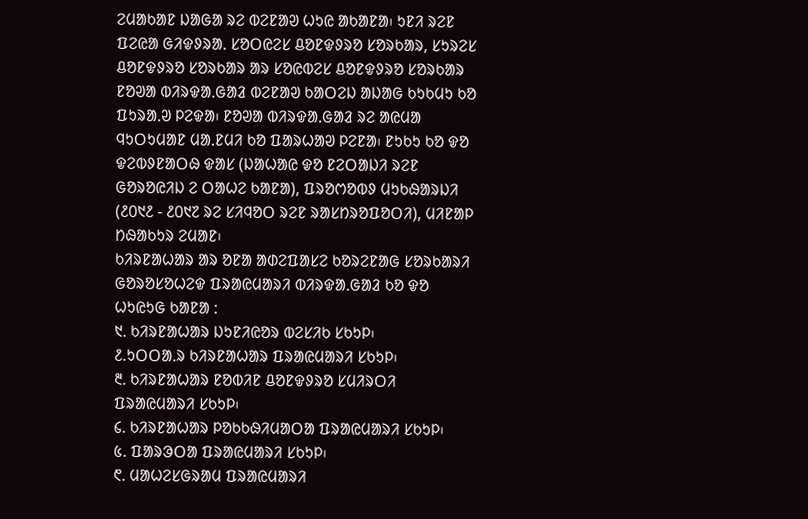ᱮᱢᱟᱠᱟᱱ ᱡᱟᱜᱟ ᱨᱮ ᱵᱮᱱᱟᱣ ᱦᱩᱭ ᱟᱠᱟᱱᱟ᱾ ᱩᱱᱤ ᱨᱮᱱ ᱯᱮᱭᱟ ᱜᱤᱫᱽᱨᱟᱹ ᱥᱚᱛᱭᱮᱥ ᱪᱚᱱᱫᱽᱨᱚ ᱥᱚᱨᱠᱟᱨ, ᱥᱩᱨᱮᱥ ᱪᱚᱱᱫᱽᱨᱚ ᱥᱚᱨᱠᱟᱨ ᱟᱨ ᱥᱚᱭᱵᱮᱥ ᱪᱚᱱᱫᱽᱨᱚ ᱥᱚᱨᱠᱟᱨ ᱱᱚᱣᱟ ᱵᱤᱨᱫᱟᱹᱜᱟᱲ ᱵᱮᱱᱟᱣ ᱠᱟᱛᱮᱡ ᱟᱡᱟᱜ ᱠᱩᱠᱢᱩ ᱠᱚ ᱯᱩᱨᱟᱹᱣ ᱞᱮᱫᱟ᱾ ᱱᱚᱣᱟ ᱵᱤᱨᱫᱟᱹᱜᱟᱲ ᱨᱮ ᱟᱭᱢᱟ ᱧᱩᱛᱩᱢᱟᱱ ᱢᱟᱹᱱᱢᱤ ᱠᱚ ᱯᱟᱨᱦᱟᱣ ᱞᱮᱱᱟ᱾ ᱱᱩᱠᱩ ᱠᱚ ᱫᱚ ᱫᱮᱵᱽᱱᱟᱛᱷ ᱫᱟᱥ (ᱡᱟᱦᱟᱭ ᱫᱚ ᱱᱮᱛᱟᱡᱤ ᱨᱮᱱ ᱜᱚᱨᱚᱭᱤᱡ ᱮ ᱛᱟᱦᱮ ᱠᱟᱱᱟ), ᱯᱨᱚᱬᱚᱵᱽ ᱢᱩᱠᱷᱟᱨᱡᱤ (᱒᱐᱑᱒ - ᱒᱐᱑᱗ ᱨᱮ ᱥᱤᱧᱚᱛ ᱨᱮᱱ ᱨᱟᱥᱴᱨᱚᱯᱚᱛᱤ), ᱢᱤᱱᱟᱞ ᱴᱷᱟᱠᱩᱨ ᱮᱢᱟᱱ᱾
ᱠᱤᱨᱱᱟᱦᱟᱨ ᱟᱨ ᱚᱱᱟ ᱟᱰᱮᱯᱟᱥᱮ ᱠᱚᱨᱮᱱᱟᱜ ᱥᱚᱨᱠᱟᱨᱤ ᱜᱚᱨᱚᱥᱚᱦᱮᱫ ᱯᱨᱟᱭᱢᱟᱨᱤ ᱵᱤᱨᱫᱟᱹᱜᱟᱲ ᱠᱚ ᱫᱚ ᱦᱩᱭᱩᱜ ᱠᱟᱱᱟ ᱺ
᱑. ᱠᱤᱨᱱᱟᱦᱟᱨ ᱡᱩᱱᱤᱭᱚᱨ ᱵᱮᱥᱤᱠ ᱥᱠᱩᱞ᱾
᱒.ᱩᱛᱛᱟᱹᱨ ᱠᱤᱨᱱᱟᱦᱟᱨ ᱯᱨᱟᱭᱢᱟᱨᱤ ᱥᱠᱩᱞ᱾
᱓. ᱠᱤᱨᱱᱟᱦᱟᱨ ᱱᱚᱵᱤᱱ ᱪᱚᱱᱫᱽᱨᱚ ᱥᱢᱤᱨᱛᱤ ᱯᱨᱟᱭᱢᱟᱨᱤ ᱥᱠᱩᱞ᱾
᱔. ᱠᱤᱨᱱᱟᱦᱟᱨ ᱞᱚᱠᱠᱷᱤᱢᱟᱛᱟ ᱯᱨᱟᱭᱢᱟᱨᱤ ᱥᱠᱩᱞ᱾
᱕. ᱯᱟᱨᱳᱛᱟ ᱯᱨᱟᱭᱢᱟᱨᱤ ᱥᱠᱩᱞ᱾
᱖. ᱢᱟᱦᱮᱥᱜᱨᱟᱢ ᱯᱨᱟᱭᱢᱟᱨᱤ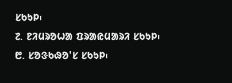ᱥᱠᱩᱞ᱾
᱗. ᱱᱤᱢᱨᱚᱦᱟ ᱯᱨᱟᱭᱢᱟᱨᱤ ᱥᱠᱩᱞ᱾
᱘. ᱥᱚᱝᱠᱷᱚ'ᱥ ᱥᱠᱩᱞ᱾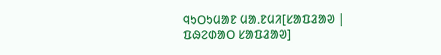ᱧᱩᱛᱩᱢᱟᱱ ᱢᱟᱹᱱᱢᱤ[ᱥᱟᱯᱲᱟᱣ | ᱯᱷᱮᱰᱟᱛ ᱥᱟᱯᱲᱟᱣ]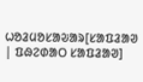ᱦᱚᱲᱢᱚᱥᱟᱶᱟᱨ[ᱥᱟᱯᱲᱟᱣ | ᱯᱷᱮᱰᱟᱛ ᱥᱟᱯᱲᱟᱣ]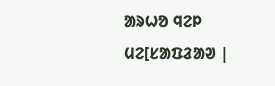ᱟᱨᱦᱚ ᱧᱮᱞ ᱢᱮ[ᱥᱟᱯᱲᱟᱣ |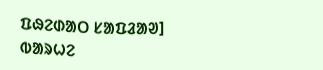ᱯᱷᱮᱰᱟᱛ ᱥᱟᱯᱲᱟᱣ]
ᱵᱟᱨᱦᱮ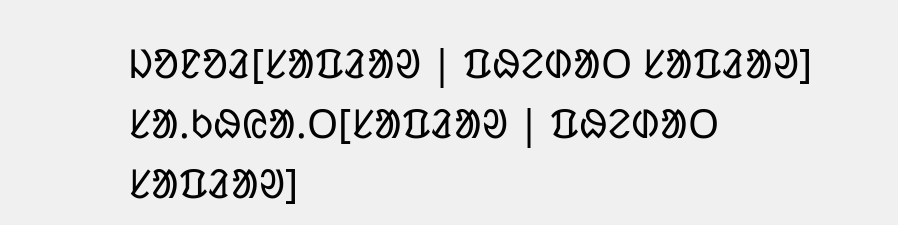ᱡᱚᱱᱚᱲ[ᱥᱟᱯᱲᱟᱣ | ᱯᱷᱮᱰᱟᱛ ᱥᱟᱯᱲᱟᱣ]
ᱥᱟᱹᱠᱷᱭᱟᱹᱛ[ᱥᱟᱯᱲᱟᱣ | ᱯᱷᱮᱰᱟᱛ ᱥᱟᱯᱲᱟᱣ]